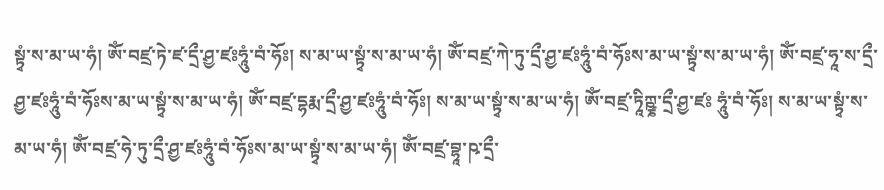སྟྭཾ་ས་མ་ཡ་ཧཾ། ཨོཾ་བཛྲ་ཏེ་ཛ་དྲྀ་ཤྱ་ཛཿཧཱུཾ་བཾ་ཧོཿ། ས་མ་ཡ་སྟྭཾ་ས་མ་ཡ་ཧཾ། ཨོཾ་བཛྲ་ཀེ་ཏུ་དྲྀ་ཤྱ་ཛཿཧཱུཾ་བཾ་ཧོཿས་མ་ཡ་སྟྭཾ་ས་མ་ཡ་ཧཾ། ཨོཾ་བཛྲ་ཧཱ་ས་དྲྀ་ཤྱ་ཛཿཧཱུཾ་བཾ་ཧོཿས་མ་ཡ་སྟྭཾ་ས་མ་ཡ་ཧཾ། ཨོཾ་བཛྲ་དྷརྨ་དྲྀ་ཤྱ་ཛཿཧཱུཾ་བཾ་ཧོཿ། ས་མ་ཡ་སྟྭཾ་ས་མ་ཡ་ཧཾ། ཨོཾ་བཛྲ་ཏཱིཀྵྞ་དྲྀ་ཤྱ་ཛཿ ཧཱུཾ་བཾ་ཧོཿ། ས་མ་ཡ་སྟྭཾ་ས་མ་ཡ་ཧཾ། ཨོཾ་བཛྲ་ཧེ་ཏུ་དྲྀ་ཤྱ་ཛཿཧཱུཾ་བཾ་ཧོཿས་མ་ཡ་སྟྭཾ་ས་མ་ཡ་ཧཾ། ཨོཾ་བཛྲ་བྷཱ་ཥ་དྲྀ་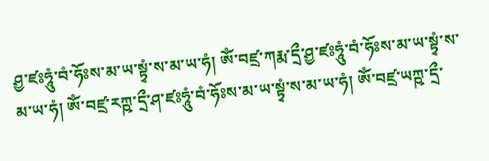ཤྱ་ཛཿཧཱུཾ་བཾ་ཧོཿས་མ་ཡ་སྟྭཾ་ས་མ་ཡ་ཧཾ། ཨོཾ་བཛྲ་ཀརྨ་དྲྀ་ཤྱ་ཛཿཧཱུཾ་བཾ་ཧོཿས་མ་ཡ་སྟྭཾ་ས་མ་ཡ་ཧཾ། ཨོཾ་བཛྲ་རཀྵ་དྲྀ་ཤ་ཛཿཧཱུཾ་བཾ་ཧོཿས་མ་ཡ་སྟྭཾ་ས་མ་ཡ་ཧཾ། ཨོཾ་བཛྲ་ཡཀྵ་དྲྀ་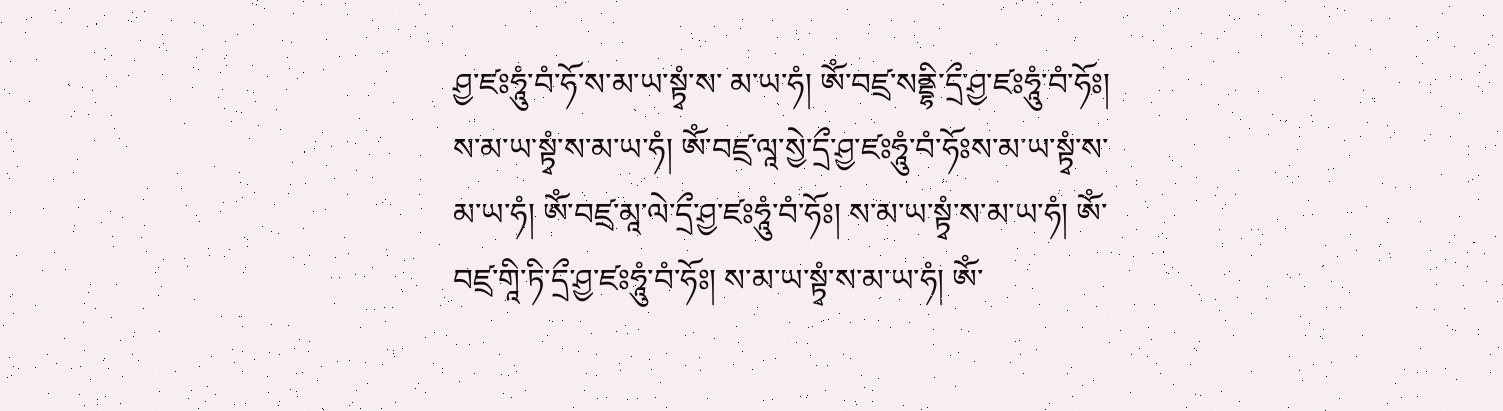ཤྱ་ཛཿཧཱུཾ་བཾ་ཧོ་ས་མ་ཡ་སྟྭཾ་ས་ མ་ཡ་ཧཾ། ཨོཾ་བཛྲ་སནྡྷི་དྲྀ་ཤྱ་ཛཿཧཱུཾ་བཾ་ཧོཿ། ས་མ་ཡ་སྟྭཾ་ས་མ་ཡ་ཧཾ། ཨོཾ་བཛྲ་ལཱ་སྱེ་དྲྀ་ཤྱ་ཛཿཧཱུཾ་བཾ་ཧོཿས་མ་ཡ་སྟྭཾ་ས་མ་ཡ་ཧཾ། ཨོཾ་བཛྲ་མཱ་ལེ་དྲྀ་ཤྱ་ཛཿཧཱུཾ་བཾ་ཧོཿ། ས་མ་ཡ་སྟྭཾ་ས་མ་ཡ་ཧཾ། ཨོཾ་བཛྲ་གཱི་ཏི་དྲྀ་ཤྱ་ཛཿཧཱུཾ་བཾ་ཧོཿ། ས་མ་ཡ་སྟྭཾ་ས་མ་ཡ་ཧཾ། ཨོཾ་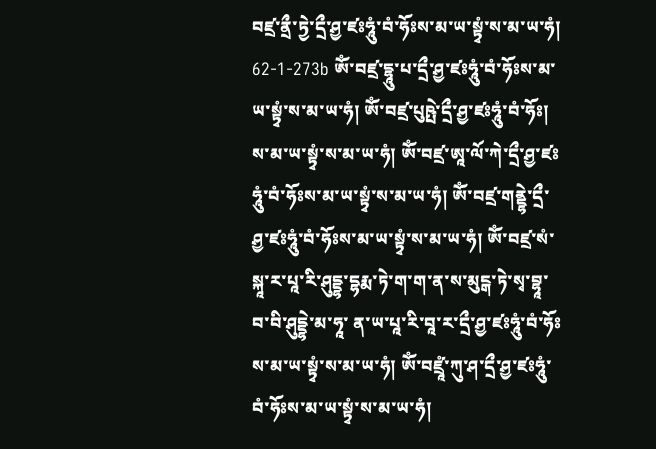བཛྲ་ནྲྀ་ཏྱེ་དྲྀ་ཤྱ་ཛཿཧཱུཾ་བཾ་ཧོཿས་མ་ཡ་སྟྭཾ་ས་མ་ཡ་ཧཾ། 62-1-273b ཨོཾ་བཛྲ་དྷཱུ་པ་དྲྀ་ཤྱ་ཛཿཧཱུཾ་བཾ་ཧོཿས་མ་ཡ་སྟྭཾ་ས་མ་ཡ་ཧཾ། ཨོཾ་བཛྲ་པུཥྤེ་དྲྀ་ཤྱ་ཛཿཧཱུཾ་བཾ་ཧོཿ། ས་མ་ཡ་སྟྭཾ་ས་མ་ཡ་ཧཾ། ཨོཾ་བཛྲ་ཨཱ་ལོ་ཀེ་དྲྀ་ཤྱ་ཛཿཧཱུཾ་བཾ་ཧོཿས་མ་ཡ་སྟྭཾ་ས་མ་ཡ་ཧཾ། ཨོཾ་བཛྲ་གནྡྷེ་དྲྀ་ཤྱ་ཛཿཧཱུཾ་བཾ་ཧོཿས་མ་ཡ་སྟྭཾ་ས་མ་ཡ་ཧཾ། ཨོཾ་བཛྲ་སཾ་སྐཱ་ར་པཱ་རི་ཤུདྡྷ་དྷརྨ་ཏེ་ག་ག་ན་ས་མུངྒ་ཏེ་སྭ་བྷཱ་བ་བི་ཤུདྡྷེ་མ་ཧཱ་ ན་ཡ་པཱ་རི་བཱ་ར་དྲྀ་ཤྱ་ཛཿཧཱུཾ་བཾ་ཧོཿས་མ་ཡ་སྟྭཾ་ས་མ་ཡ་ཧཾ། ཨོཾ་བཛྲཱཾ་ཀུ་ཤ་དྲྀ་ཤྱ་ཛཿཧཱུཾ་བཾ་ཧོཿས་མ་ཡ་སྟྭཾ་ས་མ་ཡ་ཧཾ།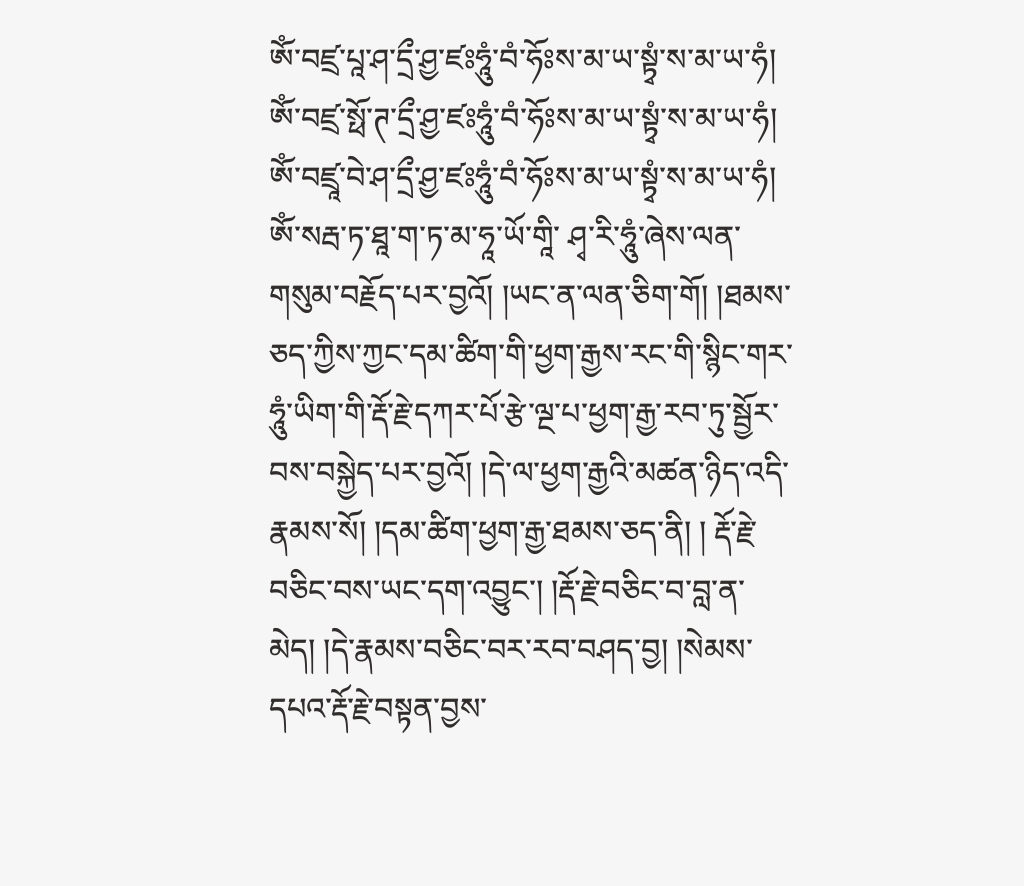ཨོཾ་བཛྲ་པཱ་ཤ་དྲྀ་ཤྱ་ཛཿཧཱུཾ་བཾ་ཧོཿས་མ་ཡ་སྟྭཾ་ས་མ་ཡ་ཧཾ། ཨོཾ་བཛྲ་སྥོ་ཊ་དྲྀ་ཤྱ་ཛཿཧཱུཾ་བཾ་ཧོཿས་མ་ཡ་སྟྭཾ་ས་མ་ཡ་ཧཾ། ཨོཾ་བཛྲཱ་བེ་ཤ་དྲྀ་ཤྱ་ཛཿཧཱུཾ་བཾ་ཧོཿས་མ་ཡ་སྟྭཾ་ས་མ་ཡ་ཧཾ། ཨོཾ་སརྦ་ཏ་ཐཱ་ག་ཏ་མ་ཧཱ་ཡོ་གཱི་ ཤྭ་རི་ཧཱུཾ་ཞེས་ལན་གསུམ་བརྗོད་པར་བྱའོ། །ཡང་ན་ལན་ཅིག་གོ། །ཐམས་ཅད་ཀྱིས་ཀྱང་དམ་ཚིག་གི་ཕྱག་རྒྱས་རང་གི་སྙིང་གར་ཧཱུཾ་ཡིག་གི་རྡོ་རྗེ་དཀར་པོ་རྩེ་ལྔ་པ་ཕྱག་རྒྱ་རབ་ཏུ་སྦྱོར་བས་བསྐྱེད་པར་བྱའོ། །དེ་ལ་ཕྱག་རྒྱའི་མཚན་ཉིད་འདི་རྣམས་སོ། །དམ་ཚིག་ཕྱག་རྒྱ་ཐམས་ཅད་ནི། ། རྡོ་རྗེ་བཅིང་བས་ཡང་དག་འབྱུང་། །རྡོ་རྗེ་བཅིང་བ་བླ་ན་མེད། །དེ་རྣམས་བཅིང་བར་རབ་བཤད་བྱ། །སེམས་དཔའ་རྡོ་རྗེ་བསྟན་བྱས་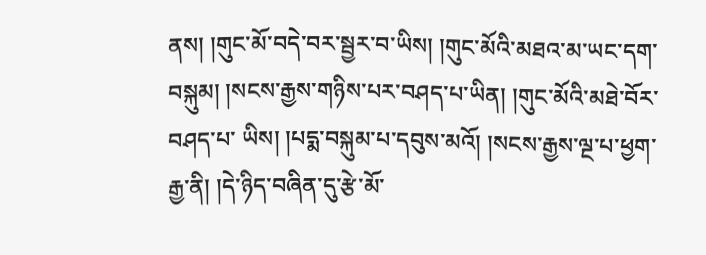ནས། །གུང་མོ་བདེ་བར་སྦྱར་བ་ཡིས། །གུང་མོའི་མཐའ་མ་ཡང་དག་བསྐུམ། །སངས་རྒྱས་གཉིས་པར་བཤད་པ་ཡིན། །གུང་མོའི་མཐེ་བོར་བཤད་པ་ ཡིས། །པདྨ་བསྐུམ་པ་དབུས་མའོ། །སངས་རྒྱས་ལྔ་པ་ཕྱག་རྒྱ་ནི། །དེ་ཉིད་བཞིན་དུ་རྩེ་མོ་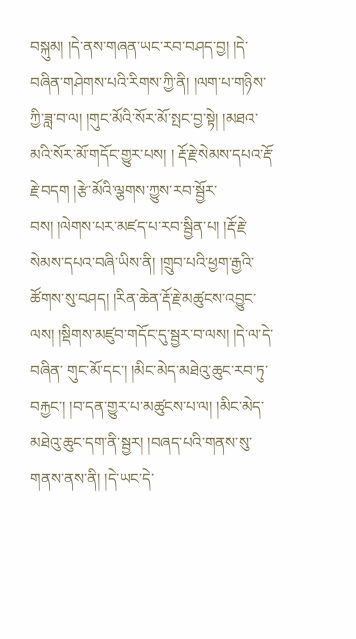བསྐུམ། །དེ་ནས་གཞན་ཡང་རབ་བཤད་བྱ། །དེ་བཞིན་གཤེགས་པའི་རིགས་ཀྱི་ནི། །ལག་པ་གཉིས་ཀྱི་ཟླ་བ་ལ། །གུང་མོའི་སོར་མོ་སྤང་བྱ་སྟེ། །མཐའ་མའི་སོར་མོ་གདོང་གྱུར་པས། ། རྡོ་རྗེ་སེམས་དཔའ་རྡོ་རྗེ་བདག །རྩེ་མོའི་ལྕགས་ཀྱུས་རབ་སྦྱོར་བས། །ལེགས་པར་མཛད་པ་རབ་སྦྱིན་པ། །རྡོ་རྗེ་སེམས་དཔའ་བཞི་ཡིས་ནི། །གྲུབ་པའི་ཕྱག་རྒྱའི་ཚོགས་སུ་བཤད། །རིན་ཆེན་རྡོ་རྗེ་མཚུངས་འབྱུང་ལས། །སྡིགས་མཛུབ་གདོང་དུ་སྦྱར་བ་ལས། །དེ་ལ་དེ་བཞིན་ གུང་མོ་དང་། །མིང་མེད་མཐེའུ་ཆུང་རབ་ཏུ་བརྐྱང་། །བ་དན་གྱུར་པ་མཚུངས་པ་ལ། །མིང་མེད་མཐེའུ་ཆུང་དག་ནི་སྦྱར། །བཞད་པའི་གནས་སུ་གནས་ནས་ནི། །དེ་ཡང་དེ་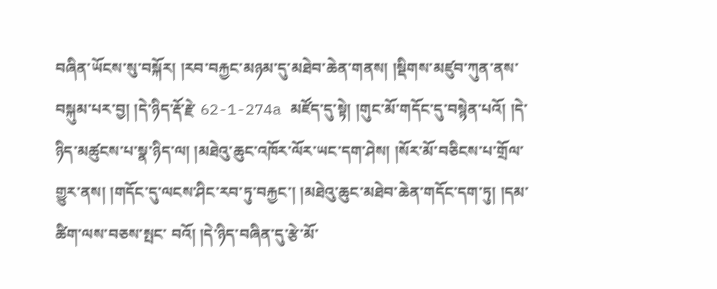བཞིན་ཡོངས་སུ་བསྐོར། །རབ་བརྐྱང་མཉམ་དུ་མཐེབ་ཆེན་གནས། །སྡིགས་མཛུབ་ཀུན་ནས་བསྐུམ་པར་བྱ། །དེ་ཉིད་རྡོ་རྗེ་ 62-1-274a མཛོད་དུ་སྟེ། །གུང་མོ་གདོང་དུ་བསྙེན་པའོ། །དེ་ཉིད་མཚུངས་པ་སྣ་ཉིད་ལ། །མཐེའུ་ཆུང་འཁོར་ལོར་ཡང་དག་ཤེས། །སོར་མོ་བཅིངས་པ་གྲོལ་གྱུར་ནས། །གདོང་དུ་ལངས་ཤིང་རབ་ཏུ་བརྐྱང་། །མཐེའུ་ཆུང་མཐེབ་ཆེན་གདོང་དག་ཏུ། །དམ་ཚིག་ལས་བཅས་སྤང་ བའོ། །དེ་ཉིད་བཞིན་དུ་རྩེ་མོ་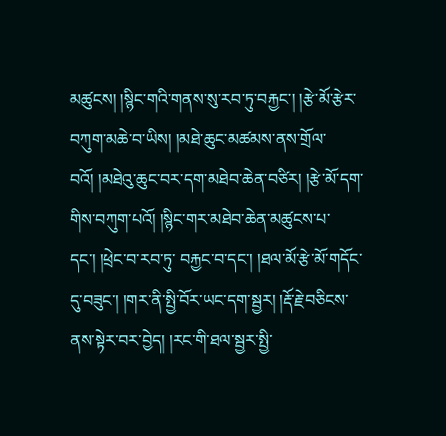མཚུངས། །སྙིང་གའི་གནས་སུ་རབ་ཏུ་བརྐྱང་། །རྩེ་མོ་རྩེར་བཀུག་མཆེ་བ་ཡིས། །མཐེ་ཆུང་མཚམས་ནས་གྲོལ་བའོ། །མཐེའུ་ཆུང་བར་དག་མཐེབ་ཆེན་བཙིར། །རྩེ་མོ་དག་གིས་བཀུག་པའོ། །སྙིང་གར་མཐེབ་ཆེན་མཚུངས་པ་དང་། །ཕྲེང་བ་རབ་ཏུ་ བརྐྱང་བ་དང་། །ཐལ་མོ་རྩེ་མོ་གདོང་དུ་བཟུང་། །གར་ནི་སྤྱི་བོར་ཡང་དག་སྦྱར། །རྡོ་རྗེ་བཅིངས་ནས་སྟེར་བར་བྱེད། །རང་གི་ཐལ་སྦྱར་སྤྱི་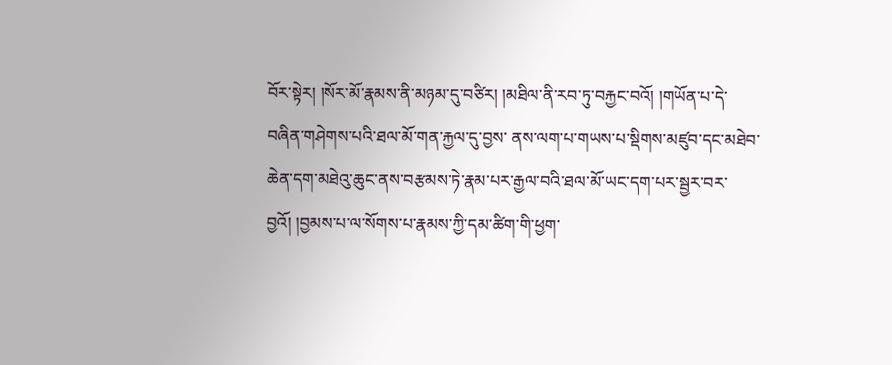བོར་སྟེར། །སོར་མོ་རྣམས་ནི་མཉམ་དུ་བཙིར། །མཐིལ་ནི་རབ་ཏུ་བརྐྱང་བའོ། །གཡོན་པ་དེ་བཞིན་གཤེགས་པའི་ཐལ་མོ་གན་རྐྱལ་དུ་བྱས་ ནས་ལག་པ་གཡས་པ་སྡིགས་མཛུབ་དང་མཐེབ་ཆེན་དག་མཐེའུ་ཆུང་ནས་བརྩམས་ཏེ་རྣམ་པར་རྒྱལ་བའི་ཐལ་མོ་ཡང་དག་པར་སྦྱར་བར་བྱའོ། །བྱམས་པ་ལ་སོགས་པ་རྣམས་ཀྱི་དམ་ཚིག་གི་ཕྱག་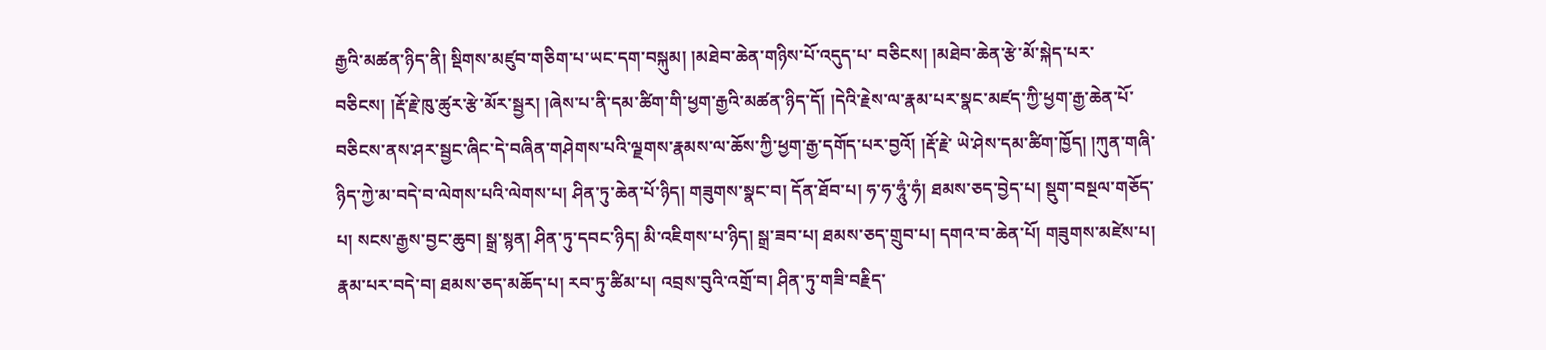རྒྱའི་མཚན་ཉིད་ནི། སྡིགས་མཛུབ་གཅིག་པ་ཡང་དག་བསྐུམ། །མཐེབ་ཆེན་གཉིས་པོ་འདུད་པ་ བཅིངས། །མཐེབ་ཆེན་རྩེ་མོ་སྐེད་པར་བཅིངས། །རྡོ་རྗེ་ཁུ་ཚུར་རྩེ་མོར་སྦྱར། །ཞེས་པ་ནི་དམ་ཚིག་གི་ཕྱག་རྒྱའི་མཚན་ཉིད་དོ། །དེའི་རྗེས་ལ་རྣམ་པར་སྣང་མཛད་ཀྱི་ཕྱག་རྒྱ་ཆེན་པོ་བཅིངས་ནས་ཤར་སྦྱང་ཞིང་དེ་བཞིན་གཤེགས་པའི་ལྗགས་རྣམས་ལ་ཆོས་ཀྱི་ཕྱག་རྒྱ་དགོད་པར་བྱའོ། །རྡོ་རྗེ་ ཡེ་ཤེས་དམ་ཚིག་ཁྱོད། །ཀུན་གཞི་ཉིད་ཀྱེ་མ་བདེ་བ་ལེགས་པའི་ལེགས་པ། ཤིན་ཏུ་ཆེན་པོ་ཉིད། གཟུགས་སྣང་བ། དོན་ཐོབ་པ། ཧ་ཧ་ཧཱུཾ་ཧཾ། ཐམས་ཅད་བྱེད་པ། སྡུག་བསྔལ་གཅོད་པ། སངས་རྒྱས་བྱང་ཆུབ། སྒྲ་སྙན། ཤིན་ཏུ་དབང་ཉིད། མི་འཇིགས་པ་ཉིད། སྒྲ་ཟབ་པ། ཐམས་ཅད་གྲུབ་པ། དགའ་བ་ཆེན་པོ། གཟུགས་མཛེས་པ། རྣམ་པར་བདེ་བ། ཐམས་ཅད་མཆོད་པ། རབ་ཏུ་ཚིམ་པ། འབྲས་བུའི་འགྲོ་བ། ཤིན་ཏུ་གཟི་བརྗིད་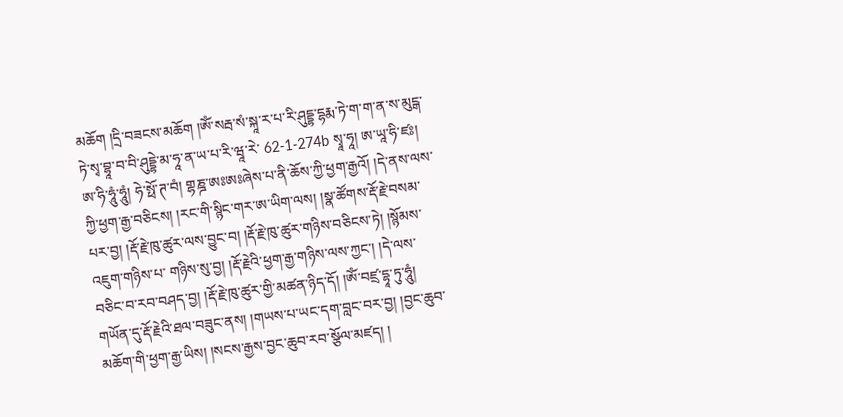མཆོག །དྲི་བཟངས་མཆོག །ཨོཾ་སརྦ་སཾ་སྐཱ་ར་པ་རི་ཤུདྡྷ་དྷརྨ་ཏེ་ག་ག་ན་ས་མུངྒ་ཏེ་སྭ་བྷཱ་བ་བི་ཤུདྡྷེ་མ་ཧཱ་ན་ཡ་པ་རི་ཝཱ་རེ་ 62-1-274b སྭཱ་ཧཱ། ཨ་ཡཱ་ཧི་ཛཿ། ཨ་ཧི་ཧཱུཾ་ཧཱུཾ། ཧེ་སྥོ་ཊ་བཾ། གྷཎྜ་ཨཿཨཿཞེས་པ་ནི་ཆོས་ཀྱི་ཕྱག་རྒྱའོ། །དེ་ནས་ལས་ཀྱི་ཕྱག་རྒྱ་བཅིངས། །རང་གི་སྙིང་གར་ཨ་ཡིག་ལས། །སྣ་ཚོགས་རྡོ་རྗེ་བསམ་པར་བྱ། །རྡོ་རྗེ་ཁུ་ཚུར་ལས་བྱུང་བ། །རྡོ་རྗེ་ཁུ་ཚུར་གཉིས་བཅིངས་ཏེ། །སྙོམས་འཇུག་གཉིས་པ་ གཉིས་སུ་བྱ། །རྡོ་རྗེའི་ཕྱག་རྒྱ་གཉིས་ལས་ཀྱང་། །དེ་ལས་བཅིང་བ་རབ་བཤད་བྱ། །རྡོ་རྗེ་ཁུ་ཚུར་གྱི་མཚན་ཉིད་དོ། །ཨོཾ་བཛྲ་དྷཱ་ཏུ་ཧཱུཾ། གཡོན་དུ་རྡོ་རྗེའི་ཐལ་བཟུང་ནས། །གཡས་པ་ཡང་དག་བླང་བར་བྱ། །བྱང་ཆུབ་མཆོག་གི་ཕྱག་རྒྱ་ཡིས། །སངས་རྒྱས་བྱང་ཆུབ་རབ་སྩོལ་མཛད། །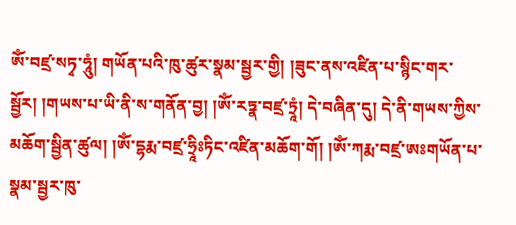ཨོཾ་བཛྲ་སཏྭ་ཧཱུཾ། གཡོན་པའི་ཁུ་ཚུར་སྣམ་སྦྱར་གྱི། །ཟུང་ནས་འཛིན་པ་སྙིང་གར་སྦྱོར། །གཡས་པ་ཡི་ནི་ས་གནོན་བྱ། །ཨོཾ་རཏྣ་བཛྲ་ཏྲཱཾ། དེ་བཞིན་དུ། དེ་ནི་གཡས་ཀྱིས་མཆོག་སྦྱིན་ཚུལ། །ཨོཾ་དྷརྨ་བཛྲ་ཧྲཱིཿཏིང་འཛིན་མཆོག་གོ། །ཨོཾ་ཀརྨ་བཛྲ་ཨཿགཡོན་པ་སྣམ་སྦྱར་ཁུ་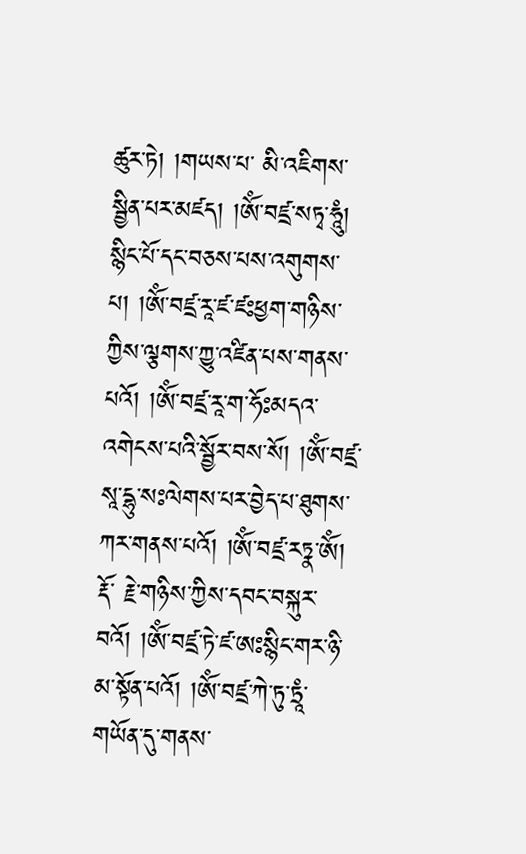ཚུར་ཏེ། །གཡས་པ་ མི་འཇིགས་སྦྱིན་པར་མཛད། །ཨོཾ་བཛྲ་སཏྭ་ཧཱུཾ། སྙིང་པོ་དང་བཅས་པས་འགུགས་པ། །ཨོཾ་བཛྲ་རཱ་ཛ་ཛཿཕྱག་གཉིས་ཀྱིས་ལྕགས་ཀྱུ་འཛིན་པས་གནས་པའོ། །ཨོཾ་བཛྲ་རཱ་ག་ཧོཿམདའ་འགེངས་པའི་སྦྱོར་བས་སོ། །ཨོཾ་བཛྲ་སཱ་དྷུ་སཿལེགས་པར་བྱེད་པ་ཐུགས་ཀར་གནས་པའོ། །ཨོཾ་བཛྲ་རཏྣ་ཨོཾ། རྡོ་ རྗེ་གཉིས་ཀྱིས་དབང་བསྐུར་བའོ། །ཨོཾ་བཛྲ་ཏེ་ཛ་ཨཿསྙིང་གར་ཉི་མ་སྟོན་པའོ། །ཨོཾ་བཛྲ་ཀེ་ཏུ་ཏྲཱཾ་གཡོན་དུ་གནས་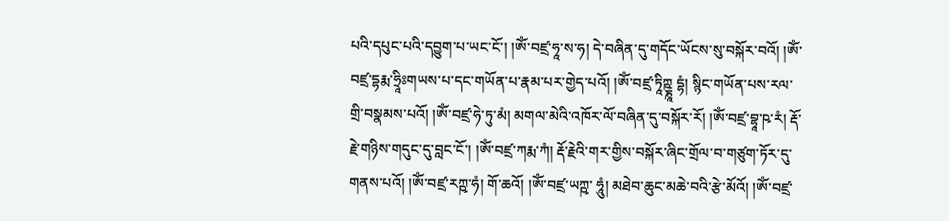པའི་དཔུང་པའི་དབྱུག་པ་ཡང་ངོ་། །ཨོཾ་བཛྲ་ཧཱ་ས་ཧ། དེ་བཞིན་དུ་གདོང་ཡོངས་སུ་བསྐོར་བའོ། །ཨོཾ་བཛྲ་དྷརྨ་ཧྲཱིཿགཡས་པ་དང་གཡོན་པ་རྣམ་པར་གྱེད་པའོ། །ཨོཾ་བཛྲ་ཏཱིཀྵྞཱ དྷཾ། སྙིང་གཡོན་པས་རལ་གྲི་བསྣམས་པའོ། །ཨོཾ་བཛྲ་ཧེ་ཏུ་མཾ། མགལ་མེའི་འཁོར་ལོ་བཞིན་དུ་བསྐོར་རོ། །ཨོཾ་བཛྲ་བྷཱ་ཥ་རཾ། རྡོ་རྗེ་གཉིས་གདུང་དུ་བླང་ངོ་། །ཨོཾ་བཛྲ་ཀརྨ་ཀཾ། རྡོ་རྗེའི་གར་གྱིས་བསྐོར་ཞིང་གྲོལ་བ་གཙུག་ཏོར་དུ་གནས་པའོ། །ཨོཾ་བཛྲ་རཀྵ་ཧཾ། གོ་ཆའོ། །ཨོཾ་བཛྲ་ཡཀྵ་ ཧཱུཾ། མཐེབ་ཆུང་མཆེ་བའི་རྩེ་མོའོ། །ཨོཾ་བཛྲ་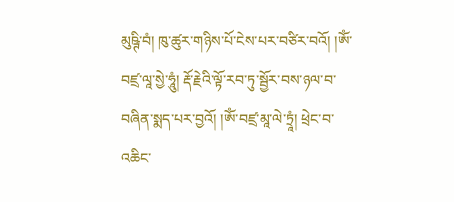མུཥྚི་བཾ། ཁུ་ཚུར་གཉིས་པོ་ངེས་པར་བཙིར་བའོ། །ཨོཾ་བཛྲ་ལཱ་སྱེ་ཧཱུཾ། རྡོ་རྗེའི་ལྟོ་རབ་ཏུ་སྦྱོར་བས་ཉལ་བ་བཞིན་སྨད་པར་བྱའོ། །ཨོཾ་བཛྲ་མཱ་ལེ་ཏྲཱཾ། ཕྲེང་བ་འཆིང་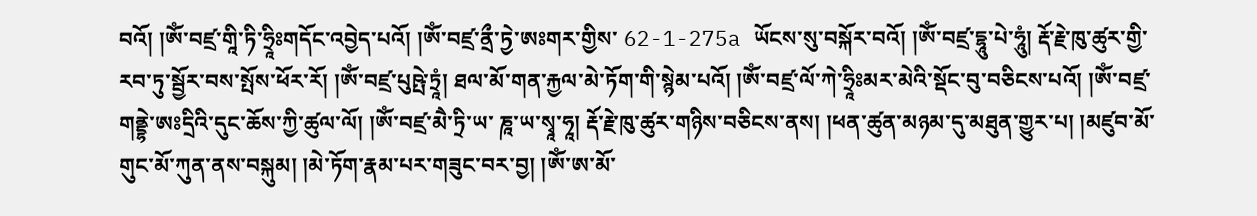བའོ། །ཨོཾ་བཛྲ་གཱི་ཏི་ཧྲཱིཿགདོང་འབྱེད་པའོ། །ཨོཾ་བཛྲ་ནྲྀ་ཏྱེ་ཨཿགར་གྱིས་ 62-1-275a ཡོངས་སུ་བསྐོར་བའོ། །ཨོཾ་བཛྲ་དྷཱུ་པེ་ཧཱུཾ། རྡོ་རྗེ་ཁུ་ཚུར་གྱི་རབ་ཏུ་སྦྱོར་བས་སྤོས་ཕོར་རོ། །ཨོཾ་བཛྲ་པུཥྤེ་ཏྲཱཾ། ཐལ་མོ་གན་རྐྱལ་མེ་ཏོག་གི་སྙེམ་པའོ། །ཨོཾ་བཛྲ་ལོ་ཀེ་ཧྲཱིཿམར་མེའི་སྡོང་བུ་བཅིངས་པའོ། །ཨོཾ་བཛྲ་གནྡྷེ་ཨཿདྲིའི་དུང་ཆོས་ཀྱི་ཚུལ་ལོ། །ཨོཾ་བཛྲ་མཻ་ཏྲི་ཡ་ ཎཱ་ཡ་སྭཱ་ཧཱ། རྡོ་རྗེ་ཁུ་ཚུར་གཉིས་བཅིངས་ནས། །ཕན་ཚུན་མཉམ་དུ་མཐུན་གྱུར་པ། །མཛུབ་མོ་གུང་མོ་ཀུན་ནས་བསྐུམ། །མེ་ཏོག་རྣམ་པར་གཟུང་བར་བྱ། །ཨོཾ་ཨ་མོ་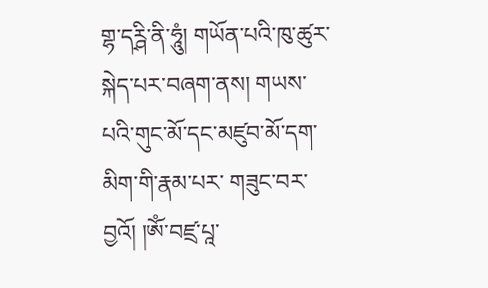གྷ་དཪྴི་ནི་ཧཱུཾ། གཡོན་པའི་ཁུ་ཚུར་སྐེད་པར་བཞག་ནས། གཡས་པའི་གུང་མོ་དང་མཛུབ་མོ་དག་མིག་གི་རྣམ་པར་ གཟུང་བར་བྱའོ། །ཨོཾ་བཛྲ་པཱ་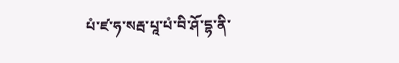པཾ་ཛ་ཧ་སརྦ་པཱ་པཾ་བི་ཤོ་དྷ་ནི་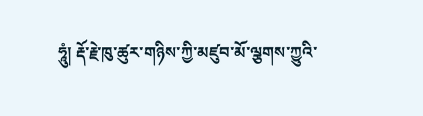ཧཱུཾ། རྡོ་རྗེ་ཁུ་ཚུར་གཉིས་ཀྱི་མཛུབ་མོ་ལྕགས་ཀྱུའི་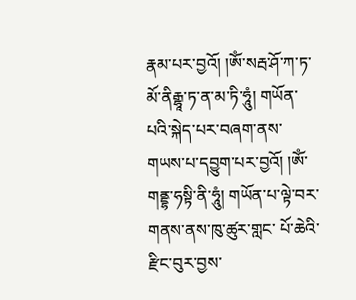རྣམ་པར་བྱའོ། །ཨོཾ་སརྦ་ཤོ་ཀ་ཏ་མོ་ནིརྒྷཱ་ཏ་ན་མ་ཏི་ཧཱུཾ། གཡོན་པའི་སྐེད་པར་བཞག་ནས་གཡས་པ་དབྱུག་པར་བྱའོ། །ཨོཾ་གནྡྷ་ཧསྟི་ནི་ཧཱུཾ། གཡོན་པ་ལྟེ་བར་གནས་ནས་ཁུ་ཚུར་གླང་ པོ་ཆེའི་རྫིང་བུར་བྱས་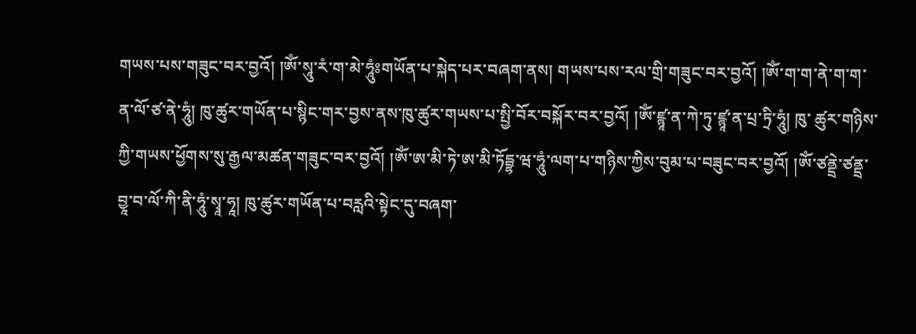གཡས་པས་གཟུང་བར་བྱའོ། །ཨོཾ་སཱུ་རཾ་ག་མེ་ཧཱུཾཿགཡོན་པ་སྐེད་པར་བཞག་ནས། གཡས་པས་རལ་གྲི་གཟུང་བར་བྱའོ། །ཨོཾ་ག་ག་ནེ་ག་ག་ན་ལོ་ཙ་ནེ་ཧཱུཾ། ཁུ་ཚུར་གཡོན་པ་སྙིང་གར་བྱས་ནས་ཁུ་ཚུར་གཡས་པ་སྤྱི་བོར་བསྐོར་བར་བྱའོ། །ཨོཾ་ཛྙཱ་ན་ཀེ་ཏུ་ཛྙཱ་ན་པྲ་ཏྲི་ཧཱུཾ། ཁུ་ ཚུར་གཉིས་ཀྱི་གཡས་ཕྱོགས་སུ་རྒྱལ་མཚན་གཟུང་བར་བྱའོ། །ཨོཾ་ཨ་མི་ཏེ་ཨ་མི་ཏོདྦྷ་ཝ་ཧཱུཾ་ལག་པ་གཉིས་ཀྱིས་བུམ་པ་བཟུང་བར་བྱའོ། །ཨོཾ་ཙནྡྲེ་ཙནྡྲ་བྱཱ་བ་ལོ་ཀི་ནི་ཧཱུཾ་སྭཱ་ཧཱ། ཁུ་ཚུར་གཡོན་པ་བརླའི་སྟེང་དུ་བཞག་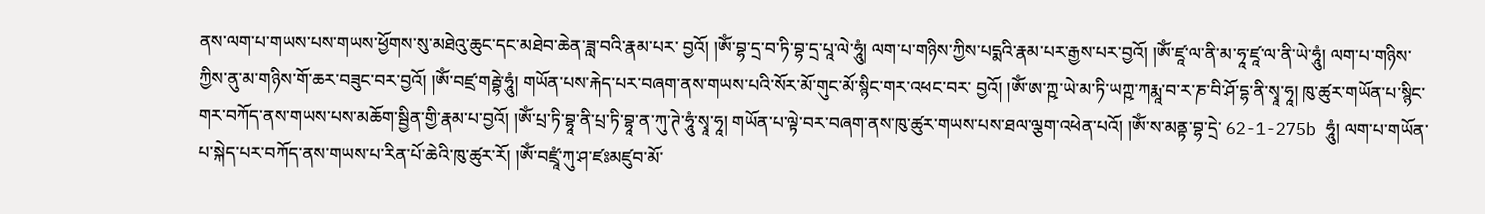ནས་ལག་པ་གཡས་པས་གཡས་ཕྱོགས་སུ་མཐེའུ་ཆུང་དང་མཐེབ་ཆེན་ཟླ་བའི་རྣམ་པར་ བྱའོ། །ཨོཾ་བྷ་དྲ་བ་ཏི་བྷ་དྲ་པཱ་ལེ་ཧཱུཾ། ལག་པ་གཉིས་ཀྱིས་པདྨའི་རྣམ་པར་རྒྱས་པར་བྱའོ། །ཨོཾ་ཛཱ་ལ་ནི་མ་ཧཱ་ཛཱ་ལ་ནི་ཡེ་ཧཱུཾ། ལག་པ་གཉིས་ཀྱིས་ནུ་མ་གཉིས་གོ་ཆར་བཟུང་བར་བྱའོ། །ཨོཾ་བཛྲ་གརྦྷེ་ཧཱུཾ། གཡོན་པས་རྐེད་པར་བཞག་ནས་གཡས་པའི་སོར་མོ་གུང་མོ་སྙིང་གར་འཕང་བར་ བྱའོ། །ཨོཾ་ཨ་ཀྵ་ཡེ་མ་ཏི་ཡཀྵ་ཀརྨཱ་བ་ར་ཎ་བི་ཤོ་དྷ་ནི་སྭཱ་ཧཱ། ཁུ་ཚུར་གཡོན་པ་སྙིང་གར་བཀོད་ནས་གཡས་པས་མཆོག་སྦྱིན་གྱི་རྣམ་པ་བྱའོ། །ཨོཾ་པྲ་ཏི་བྷཱ་ནི་པྲ་ཏི་བྷཱ་ན་ཀུ་ཊེ་ཧཱུཾ་སྭཱ་ཧཱ། གཡོན་པ་ལྟེ་བར་བཞག་ནས་ཁུ་ཚུར་གཡས་པས་ཐལ་ལྕག་འཕེན་པའོ། །ཨོཾ་ས་མནྟ་བྷ་དྲེ་ 62-1-275b ཧཱུཾ། ལག་པ་གཡོན་པ་སྐེད་པར་བཀོད་ནས་གཡས་པ་རིན་པོ་ཆེའི་ཁུ་ཚུར་རོ། །ཨོཾ་བཛྲཱཾ་ཀུ་ཤ་ཛཿམཛུབ་མོ་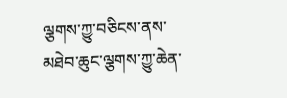ལྕགས་ཀྱུ་བཅིངས་ནས་མཐེབ་ཆུང་ལྕགས་ཀྱུ་ཆེན་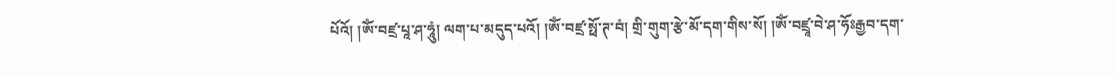པོའོ། །ཨོཾ་བཛྲ་པཱ་ཤ་ཧཱུཾ། ལག་པ་མདུད་པའོ། །ཨོཾ་བཛྲ་སྥོ་ཊ་བཾ། གྲི་གུག་རྩེ་མོ་དག་གིས་སོ། །ཨོཾ་བཛྲཱ་བེ་ཤ་ཧོཿརྒྱབ་དག་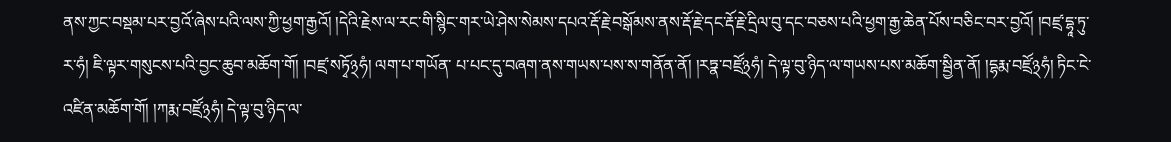ནས་ཀྱང་བསྡམ་པར་བྱའོ་ཞེས་པའི་ལས་ཀྱི་ཕྱག་རྒྱའོ། །དེའི་རྗེས་ལ་རང་གི་སྙིང་གར་ཡེ་ཤེས་སེམས་དཔའ་རྡོ་རྗེ་བསྒོམས་ནས་རྡོ་རྗེ་དང་རྡོ་རྗེ་དྲིལ་བུ་དང་བཅས་པའི་ཕྱག་རྒྱ་ཆེན་པོས་བཅིང་བར་བྱའོ། །བཛྲ་དྷཱ་ཏུ་ར་ཧཾ། ཇི་ལྟར་གསུངས་པའི་བྱང་ཆུབ་མཆོག་གོ། །བཛྲ་སཏྭོ྅ཧཾ། ལག་པ་གཡོན་ པ་པང་དུ་བཞག་ནས་གཡས་པས་ས་གནོན་ནོ། །རཏྣ་བཛྲོ྅ཧཾ། དེ་ལྟ་བུ་ཉིད་ལ་གཡས་པས་མཆོག་སྦྱིན་ནོ། །དྷརྨ་བཛྲོ྅ཧཾ། ཏིང་ངེ་འཛིན་མཆོག་གོ། །ཀརྨ་བཛྲོ྅ཧཾ། དེ་ལྟ་བུ་ཉིད་ལ་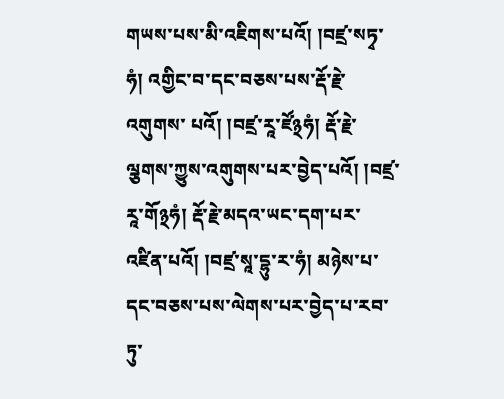གཡས་པས་མི་འཇིགས་པའོ། །བཛྲ་སཏྭ་ཧཾ། འགྱིང་བ་དང་བཅས་པས་རྡོ་རྗེ་འགུགས་ པའོ། །བཛྲ་རཱ་ཛོ྅ཧཾ། རྡོ་རྗེ་ལྕགས་ཀྱུས་འགུགས་པར་བྱེད་པའོ། །བཛྲ་རཱ་གོ྅ཧཾ། རྡོ་རྗེ་མདའ་ཡང་དག་པར་འཛིན་པའོ། །བཛྲ་སཱ་དྷུ་ར་ཧཾ། མཉེས་པ་དང་བཅས་པས་ལེགས་པར་བྱེད་པ་རབ་ཏུ་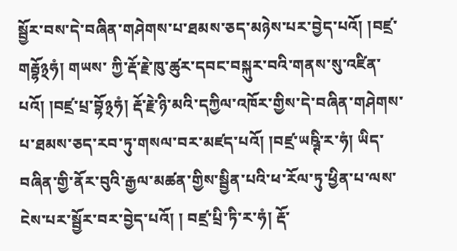སྦྱོར་བས་དེ་བཞིན་གཤེགས་པ་ཐམས་ཅད་མཉེས་པར་བྱེད་པའོ། །བཛྲ་གརྦྷོ྅ཧཾ། གཡས་ ཀྱི་རྡོ་རྗེ་ཁུ་ཚུར་དབང་བསྐུར་བའི་གནས་སུ་འཛིན་པའོ། །བཛྲ་པྲ་བྷོ྅ཧཾ། རྡོ་རྗེ་ཉི་མའི་དཀྱིལ་འཁོར་གྱིས་དེ་བཞིན་གཤེགས་པ་ཐམས་ཅད་རབ་ཏུ་གསལ་བར་མཛད་པའོ། །བཛྲ་ཡཥྚི་ར་ཧཾ། ཡིད་བཞིན་གྱི་ནོར་བུའི་རྒྱལ་མཚན་གྱིས་སྦྱིན་པའི་ཕ་རོལ་ཏུ་ཕྱིན་པ་ལས་ངེས་པར་སྦྱོར་བར་བྱེད་པའོ། ། བཛྲ་པྲི་ཏི་ར་ཧཾ། རྡོ་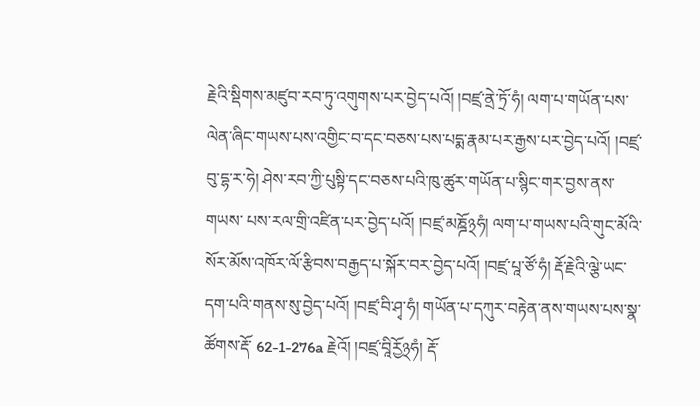རྗེའི་སྡིགས་མཛུབ་རབ་ཏུ་འགུགས་པར་བྱེད་པའོ། །བཛྲ་ནྲེ་ཏྲོ་ཧཾ། ལག་པ་གཡོན་པས་ལེན་ཞིང་གཡས་པས་འགྱིང་བ་དང་བཅས་པས་པདྨ་རྣམ་པར་རྒྱས་པར་བྱེད་པའོ། །བཛྲ་བུ་དྷ་ར་ཧེ། ཤེས་རབ་ཀྱི་པུསྟི་དང་བཅས་པའི་ཁུ་ཚུར་གཡོན་པ་སྙིང་གར་བྱས་ནས་གཡས་ པས་རལ་གྲི་འཛིན་པར་བྱེད་པའོ། །བཛྲ་མཎྜོ྅ཧཾ། ལག་པ་གཡས་པའི་གུང་མོའི་སོར་མོས་འཁོར་ལོ་རྩིབས་བརྒྱད་པ་སྐོར་བར་བྱེད་པའོ། །བཛྲ་པཱ་ཙོ་ཧཾ། རྡོ་རྗེའི་ལྕེ་ཡང་དག་པའི་གནས་སུ་བྱེད་པའོ། །བཛྲ་བི་ཤྭ་ཧཾ། གཡོན་པ་དཀུར་བརྟེན་ནས་གཡས་པས་སྣ་ཚོགས་རྡོ་ 62-1-276a རྗེའོ། །བཛྲ་བཱིརྱོ྅ཧཾ། རྡོ་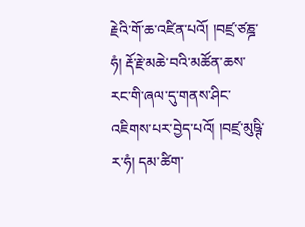རྗེའི་གོ་ཆ་འཛིན་པའོ། །བཛྲ་ཙཎྜ་ཧཾ། རྡོ་རྗེ་མཆེ་བའི་མཚོན་ཆས་རང་གི་ཞལ་དུ་གནས་ཤིང་འཇིགས་པར་བྱེད་པའོ། །བཛྲ་མུཥྚི་ར་ཧཾ། དམ་ཚིག་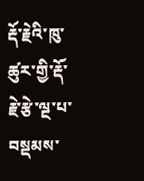རྡོ་རྗེའི་ཁུ་ཚུར་གྱི་རྡོ་རྗེ་རྩེ་ལྔ་པ་བསྡམས་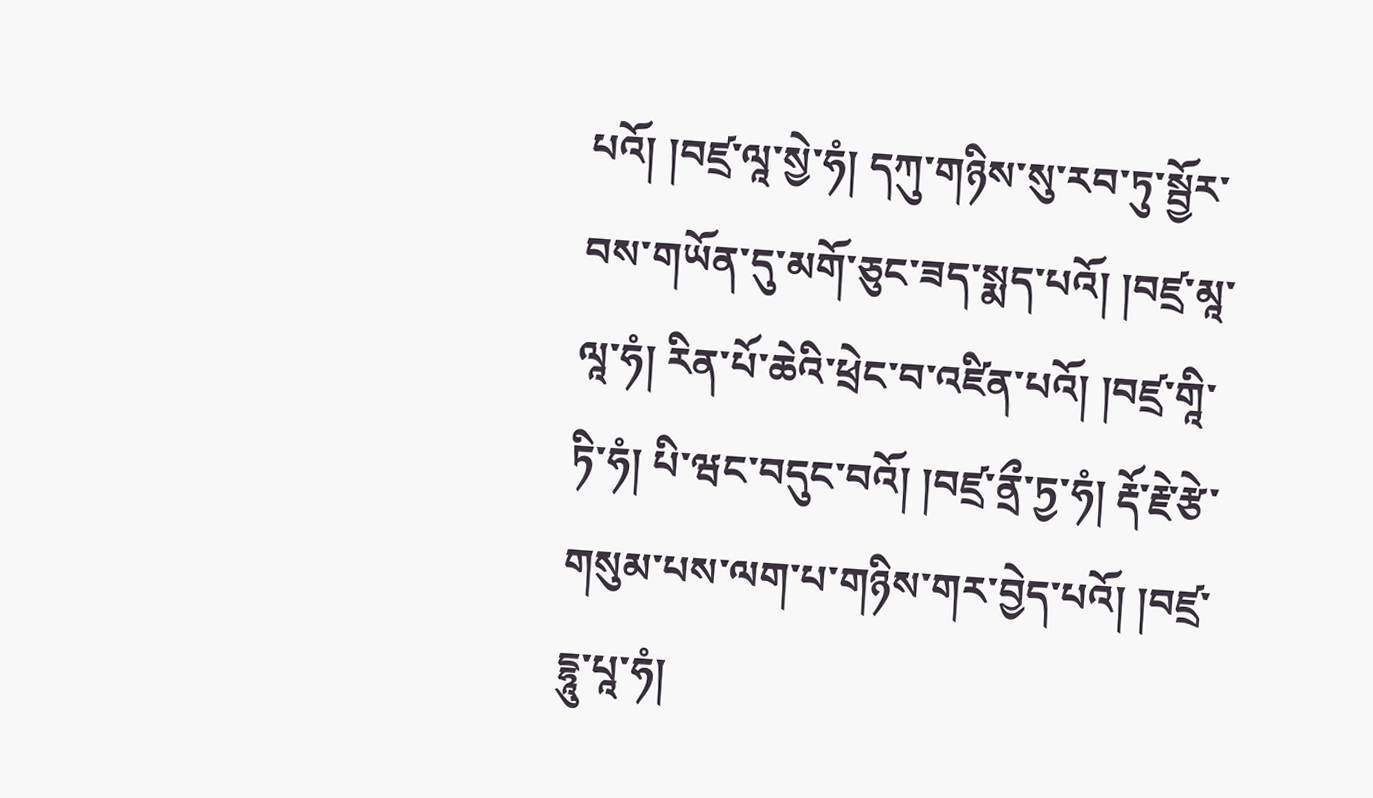པའོ། །བཛྲ་ལཱ་སྱེ་ཧཾ། དཀུ་གཉིས་སུ་རབ་ཏུ་སྦྱོར་ བས་གཡོན་དུ་མགོ་ཅུང་ཟད་སྨད་པའོ། །བཛྲ་མཱ་ལཱ་ཧཾ། རིན་པོ་ཆེའི་ཕྲེང་བ་འཛིན་པའོ། །བཛྲ་གཱི་ཏི་ཧཾ། པི་ཝང་བདུང་བའོ། །བཛྲ་ནྲྀ་ཏྱ་ཧཾ། རྡོ་རྗེ་རྩེ་གསུམ་པས་ལག་པ་གཉིས་གར་བྱེད་པའོ། །བཛྲ་དྷཱུ་པཱ་ཧཾ།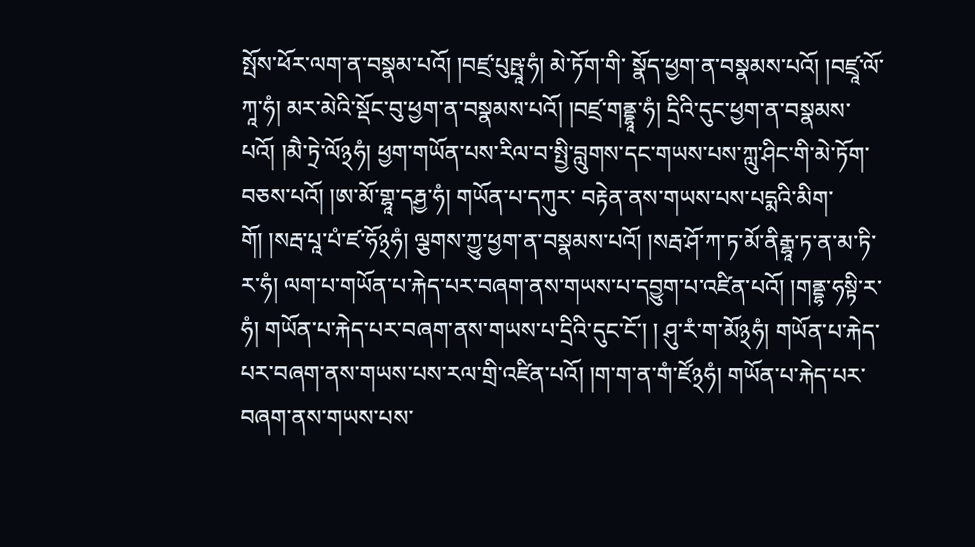སྤོས་ཕོར་ལག་ན་བསྣམ་པའོ། །བཛྲ་པུཥྤཱ་ཧཾ། མེ་ཏོག་གི་ སྣོད་ཕྱག་ན་བསྣམས་པའོ། །བཛྲཱ་ལོ་ཀཱ་ཧཾ། མར་མེའི་སྡོང་བུ་ཕྱག་ན་བསྣམས་པའོ། །བཛྲ་གནྡྷཱ་ཧཾ། དྲིའི་དུང་ཕྱག་ན་བསྣམས་པའོ། །མཻ་ཏྲེ་ལོ྅ཧཾ། ཕྱག་གཡོན་པས་རིལ་བ་སྤྱི་བླུགས་དང་གཡས་པས་ཀླུ་ཤིང་གི་མེ་ཏོག་བཅས་པའོ། །ཨ་མོ་གྷཱ་དརྴྱ་ཧཾ། གཡོན་པ་དཀུར་ བརྟེན་ནས་གཡས་པས་པདྨའི་མིག་གོ། །སརྦ་པཱ་པཾ་ཛ་ཧོ྅ཧཾ། ལྕགས་ཀྱུ་ཕྱག་ན་བསྣམས་པའོ། །སརྦ་ཤོ་ཀ་ཏ་མོ་ནིརྒྷཱ་ཏ་ན་མ་ཏི་ར་ཧཾ། ལག་པ་གཡོན་པ་རྐེད་པར་བཞག་ནས་གཡས་པ་དབྱུག་པ་འཛིན་པའོ། །གནྡྷ་ཧསྟི་ར་ཧཾ། གཡོན་པ་རྐེད་པར་བཞག་ནས་གཡས་པ་དྲིའི་དུང་ངོ་། ། ཤུ་རཾ་ག་མོ྅ཧཾ། གཡོན་པ་རྐེད་པར་བཞག་ནས་གཡས་པས་རལ་གྲི་འཛིན་པའོ། །ག་ག་ན་གཾ་ཛོ྅ཧཾ། གཡོན་པ་རྐེད་པར་བཞག་ནས་གཡས་པས་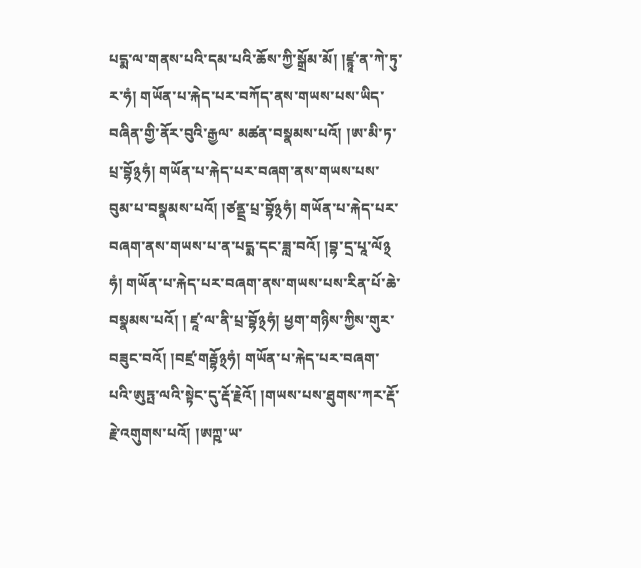པདྨ་ལ་གནས་པའི་དམ་པའི་ཆོས་ཀྱི་སྒྲོམ་མོ། །ཛྙཱ་ན་ཀེ་ཏུ་ར་ཧཾ། གཡོན་པ་རྐེད་པར་བཀོད་ནས་གཡས་པས་ཡིད་བཞིན་གྱི་ནོར་བུའི་རྒྱལ་ མཚན་བསྣམས་པའོ། །ཨ་མི་ཏ་པྲ་བྷོ྅ཧཾ། གཡོན་པ་རྐེད་པར་བཞག་ནས་གཡས་པས་བུམ་པ་བསྣམས་པའོ། །ཙནྡྲ་པྲ་བྷོ྅ཧཾ། གཡོན་པ་རྐེད་པར་བཞག་ནས་གཡས་པ་ན་པདྨ་དང་ཟླ་བའོ། །བྷ་དྲ་པཱ་ལོ྅ཧཾ། གཡོན་པ་རྐེད་པར་བཞག་ནས་གཡས་པས་རིན་པོ་ཆེ་བསྣམས་པའོ། ། ཛཱ་ལ་ནི་པྲ་བྷོ྅ཧཾ། ཕྱག་གཉིས་ཀྱིས་གུར་བཟུང་བའོ། །བཛྲ་གརྦྷོ྅ཧཾ། གཡོན་པ་རྐེད་པར་བཞག་པའི་ཨུཏྤ་ལའི་སྟེང་དུ་རྡོ་རྗེའོ། །གཡས་པས་ཐུགས་ཀར་རྡོ་རྗེ་འགུགས་པའོ། །ཨཀྵ་ཡ་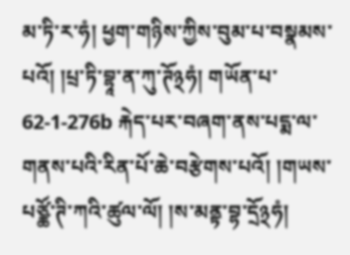མ་ཏི་ར་ཧཾ། ཕྱག་གཉིས་ཀྱིས་བུམ་པ་བསྣམས་པའོ། །པྲ་ཏི་བྷཱ་ན་ཀུ་ཊོ྅ཧཾ། གཡོན་པ་ 62-1-276b རྐེད་པར་བཞག་ནས་པདྨ་ལ་གནས་པའི་རིན་པོ་ཆེ་བརྩེགས་པའོ། །གཡས་པཙྪོ་ཊི་ཀའི་ཚུལ་ལོ། །ས་མནྟ་བྷ་དྲོ྅ཧཾ།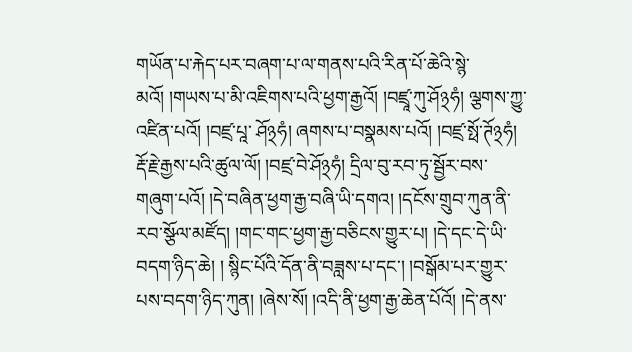གཡོན་པ་རྐེད་པར་བཞག་པ་ལ་གནས་པའི་རིན་པོ་ཆེའི་སྙེ་མའོ། །གཡས་པ་མི་འཇིགས་པའི་ཕྱག་རྒྱའོ། །བཛྲཱ་ཀུ་ཤོ྅ཧཾ། ལྕགས་ཀྱུ་འཛིན་པའོ། །བཛྲ་པཱ་ ཤོ྅ཧཾ། ཞགས་པ་བསྣམས་པའོ། །བཛྲ་སྥོ་ཊོ྅ཧཾ། རྡོ་རྗེ་རྒྱས་པའི་ཚུལ་ལོ། །བཛྲ་བེ་ཤོ྅ཧཾ། དྲིལ་བུ་རབ་ཏུ་སྦྱོར་བས་གཞུག་པའོ། །དེ་བཞིན་ཕྱག་རྒྱ་བཞི་ཡི་དགའ། །དངོས་གྲུབ་ཀུན་ནི་རབ་སྩོལ་མཛོད། །གང་གང་ཕྱག་རྒྱ་བཅིངས་གྱུར་པ། །དེ་དང་དེ་ཡི་བདག་ཉིད་ཆེ། ། སྙིང་པོའི་དོན་ནི་བཟླས་པ་དང་། །བསྒོམ་པར་གྱུར་པས་བདག་ཉིད་ཀུན། །ཞེས་སོ། །འདི་ནི་ཕྱག་རྒྱ་ཆེན་པོའོ། །དེ་ནས་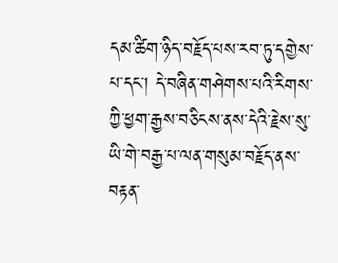དམ་ཚིག་ཉིད་བརྗོད་པས་རབ་ཏུ་དགྱེས་པ་དང་། དེ་བཞིན་གཤེགས་པའི་རིགས་ཀྱི་ཕྱག་རྒྱས་བཅིངས་ནས་དེའི་རྗེས་སུ་ཡི་གེ་བརྒྱ་པ་ལན་གསུམ་བརྗོད་ནས་ བརྟན་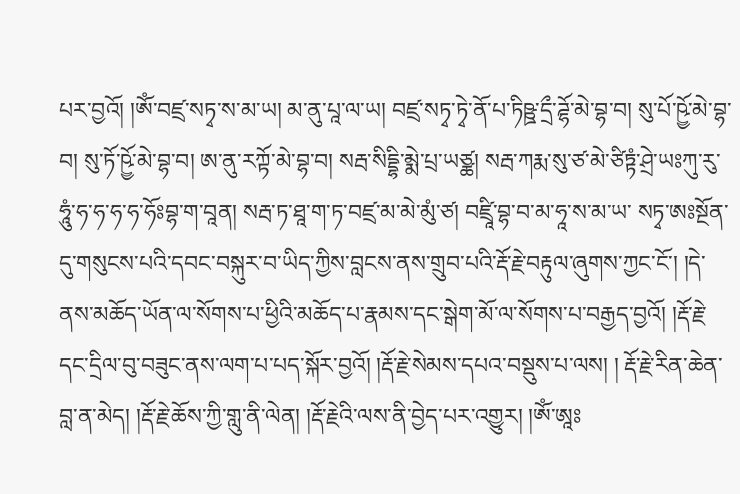པར་བྱའོ། །ཨོཾ་བཛྲ་སཏྭ་ས་མ་ཡ། མ་ནུ་པཱ་ལ་ཡ། བཛྲ་སཏྭ་ཏྭེ་ནོ་པ་ཏིཥྛ་དྲྀ་ཌྷོ་མེ་བྷ་བ། སུ་པོ་ཥྱོ་མེ་བྷ་བ། སུ་ཏོ་ཥྱོ་མེ་བྷ་བ། ཨ་ནུ་རཀྟོ་མེ་བྷ་བ། སརྦ་སིདྡྷི་མྨེ་པྲ་ཡཙྪ། སརྦ་ཀརྨ་སུ་ཙ་མེ་ཙིཏྟཾ་ཤྲེ་ཡཿཀུ་རུ་ཧཱུཾ་ཧ་ཧ་ཧ་ཧ་ཧོཿབྷ་ག་བཱན། སརྦ་ཏ་ཐཱ་ག་ཏ་བཛྲ་མ་མེ་མུཾ་ཙ། བཛྲཱི་བྷ་བ་མ་ཧཱ་ས་མ་ཡ་ སཏྭ་ཨཿསྔོན་དུ་གསུངས་པའི་དབང་བསྐུར་བ་ཡིད་ཀྱིས་བླངས་ནས་གྲུབ་པའི་རྡོ་རྗེ་བརྟུལ་ཞུགས་ཀྱང་ངོ་། །དེ་ནས་མཆོད་ཡོན་ལ་སོགས་པ་ཕྱིའི་མཆོད་པ་རྣམས་དང་སྒེག་མོ་ལ་སོགས་པ་བརྒྱད་བྱའོ། །རྡོ་རྗེ་དང་དྲིལ་བུ་བཟུང་ནས་ལག་པ་པད་སྐོར་བྱའོ། །རྡོ་རྗེ་སེམས་དཔའ་བསྡུས་པ་ལས། ། རྡོ་རྗེ་རིན་ཆེན་བླ་ན་མེད། །རྡོ་རྗེ་ཆོས་ཀྱི་གླུ་ནི་ལེན། །རྡོ་རྗེའི་ལས་ནི་བྱེད་པར་འགྱུར། །ཨོཾ་ཨཱཿ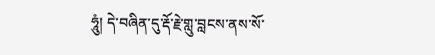ཧཱུཾ། དེ་བཞིན་དུ་རྡོ་རྗེ་གླུ་བླངས་ནས་སོ་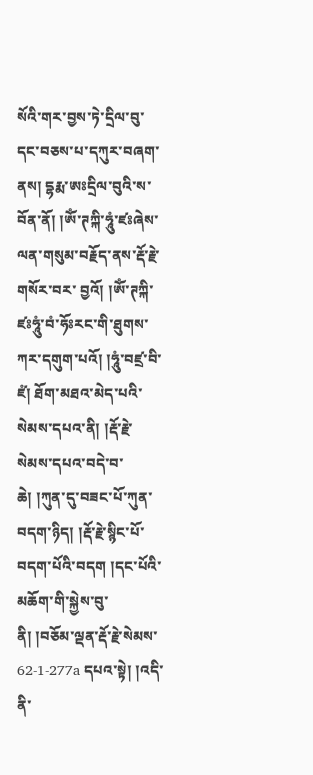སོའི་གར་བྱས་ཏེ་དྲིལ་བུ་དང་བཅས་པ་དཀུར་བཞག་ནས། དྷརྨ་ཨཿདྲིལ་བུའི་ས་བོན་ནོ། །ཨོཾ་ཊཀྐི་ཧཱུཾ་ཛཿཞེས་ལན་གསུམ་བརྗོད་ནས་རྡོ་རྗེ་གསོར་བར་ བྱའོ། །ཨོཾ་ཊཀྐི་ཛཿཧཱུཾ་བཾ་ཧོཿརང་གི་ཐུགས་ཀར་དགུག་པའོ། །ཧཱུཾ་བཛྲ་བི་ཛཾ། ཐོག་མཐའ་མེད་པའི་སེམས་དཔའ་ནི། །རྡོ་རྗེ་སེམས་དཔའ་བདེ་བ་ཆེ། །ཀུན་དུ་བཟང་པོ་ཀུན་བདག་ཉིད། །རྡོ་རྗེ་སྙིང་པོ་བདག་པོའི་བདག །དང་པོའི་མཆོག་གི་སྐྱེས་བུ་ནི། །བཅོམ་ལྡན་རྡོ་རྗེ་སེམས་ 62-1-277a དཔའ་སྟེ། །འདི་ནི་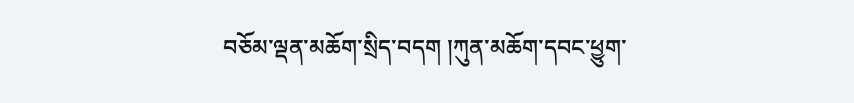བཅོམ་ལྡན་མཆོག་སྲིད་བདག །ཀུན་མཆོག་དབང་ཕྱུག་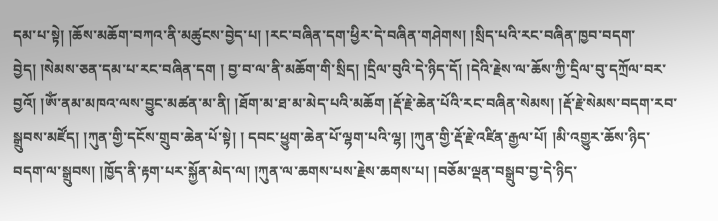དམ་པ་སྟེ། །ཆོས་མཆོག་བཀའ་ནི་མཚུངས་བྱེད་པ། །རང་བཞིན་དག་ཕྱིར་དེ་བཞིན་གཤེགས། །སྲིད་པའི་རང་བཞིན་ཁྱབ་བདག་བྱེད། །སེམས་ཅན་དམ་པ་རང་བཞིན་དག ། བྱ་བ་ལ་ནི་མཆོག་གི་སྲིད། །དྲིལ་བུའི་དེ་ཉིད་དོ། །དེའི་རྗེས་ལ་ཆོས་ཀྱི་དྲིལ་བུ་དཀྲོལ་བར་བྱའོ། །ཨོཾ་ནམ་མཁའ་ལས་བྱུང་མཚན་མ་ནི། །ཐོག་མ་ཐ་མ་མེད་པའི་མཆོག །རྡོ་རྗེ་ཆེན་པོའི་རང་བཞིན་སེམས། །རྡོ་རྗེ་སེམས་བདག་རབ་སྒྲུབས་མཛོད། །ཀུན་གྱི་དངོས་གྲུབ་ཆེན་པོ་སྟེ། ། དབང་ཕྱུག་ཆེན་པོ་ལྷག་པའི་ལྷ། །ཀུན་གྱི་རྡོ་རྗེ་འཛིན་རྒྱལ་པོ། །མི་འགྱུར་ཆོས་ཉིད་བདག་ལ་སྒྲུབས། །ཁྱོད་ནི་རྟག་པར་སྐྱོན་མེད་ལ། །ཀུན་ལ་ཆགས་པས་རྗེས་ཆགས་པ། །བཅོམ་ལྡན་བསྒྲུབ་བྱ་དེ་ཉིད་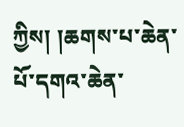ཀྱིས། །ཆགས་པ་ཆེན་པོ་དགའ་ཆེན་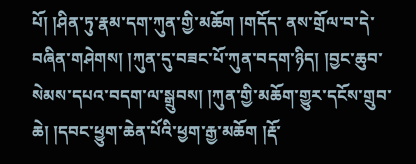པོ། །ཤིན་ཏུ་རྣམ་དག་ཀུན་གྱི་མཆོག །གདོད་ ནས་གྲོལ་བ་དེ་བཞིན་གཤེགས། །ཀུན་དུ་བཟང་པོ་ཀུན་བདག་ཉིད། །བྱང་ཆུབ་སེམས་དཔའ་བདག་ལ་སྒྲུབས། །ཀུན་གྱི་མཆོག་གྱུར་དངོས་གྲུབ་ཆེ། །དབང་ཕྱུག་ཆེན་པོའི་ཕྱག་རྒྱ་མཆོག །རྡོ་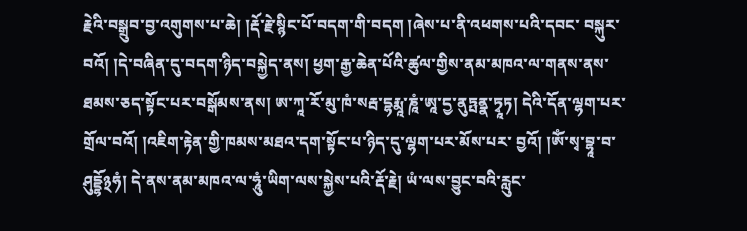རྗེའི་བསྒྲུབ་བྱ་འགུགས་པ་ཆེ། །རྡོ་རྗེ་སྙིང་པོ་བདག་གི་བདག །ཞེས་པ་ནི་འཕགས་པའི་དབང་ བསྐུར་བའོ། །དེ་བཞིན་དུ་བདག་ཉིད་བསྐྱེད་ནས། ཕྱག་རྒྱ་ཆེན་པོའི་ཚུལ་གྱིས་ནམ་མཁའ་ལ་གནས་ནས་ཐམས་ཅད་སྟོང་པར་བསྒོམས་ནས། ཨ་ཀཱ་རོ་མུ་ཁཾ་སརྦ་དྷརྨཱ་ཎཱཾ་ཨཱ་དྱ་ནུཏྤནྣ་ཏྭཱཏ། དེའི་དོན་ལྷག་པར་གྲོལ་བའོ། །འཇིག་རྟེན་གྱི་ཁམས་མཐའ་དག་སྟོང་པ་ཉིད་དུ་ལྷག་པར་མོས་པར་ བྱའོ། །ཨོཾ་སྭ་བྷཱ་བ་ཤུདྡྷོ྅ཧཾ། དེ་ནས་ནམ་མཁའ་ལ་ཧཱུཾ་ཡིག་ལས་སྐྱེས་པའི་རྡོ་རྗེ། ཡཾ་ལས་བྱུང་བའི་རླུང་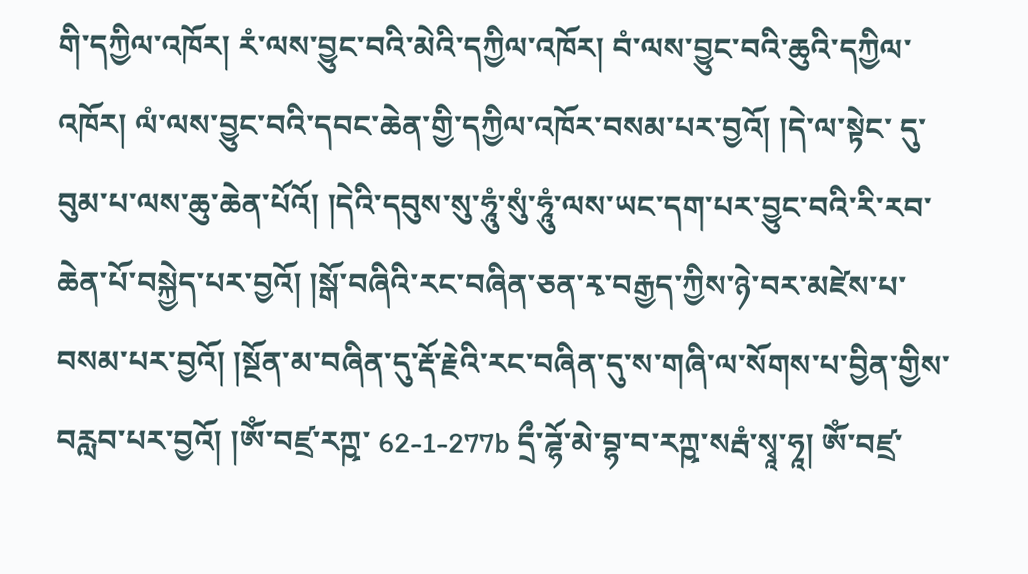གི་དཀྱིལ་འཁོར། རཾ་ལས་བྱུང་བའི་མེའི་དཀྱིལ་འཁོར། བཾ་ལས་བྱུང་བའི་ཆུའི་དཀྱིལ་འཁོར། ལཾ་ལས་བྱུང་བའི་དབང་ཆེན་གྱི་དཀྱིལ་འཁོར་བསམ་པར་བྱའོ། །དེ་ལ་སྟེང་ དུ་བུམ་པ་ལས་ཆུ་ཆེན་པོའོ། །དེའི་དབུས་སུ་ཧཱུཾ་སུཾ་ཧཱུཾ་ལས་ཡང་དག་པར་བྱུང་བའི་རི་རབ་ཆེན་པོ་བསྐྱེད་པར་བྱའོ། །སྒོ་བཞིའི་རང་བཞིན་ཅན་རྭ་བརྒྱད་ཀྱིས་ཉེ་བར་མཛེས་པ་བསམ་པར་བྱའོ། །སྔོན་མ་བཞིན་དུ་རྡོ་རྗེའི་རང་བཞིན་དུ་ས་གཞི་ལ་སོགས་པ་བྱིན་གྱིས་བརླབ་པར་བྱའོ། །ཨོཾ་བཛྲ་རཀྵ་ 62-1-277b དྲྀ་ཌྷོ་མེ་བྷ་བ་རཀྵ་སརྦཾ་སྭཱ་ཧཱ། ཨོཾ་བཛྲ་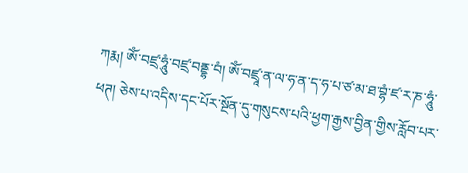ཀརྨ། ཨོཾ་བཛྲ་ཧཱུཾ་བཛྲ་བནྡྷ་བཾ། ཨོཾ་བཛྲཱ་ན་ལ་ཧ་ན་ད་ཧ་པ་ཙ་མ་ཐ་བྷཾ་ཛ་ར་ཎ་ཧཱུཾ་ཕཊ། ཅེས་པ་འདིས་དང་པོར་སྔོན་དུ་གསུངས་པའི་ཕྱག་རྒྱས་བྱིན་གྱིས་རློབ་པར་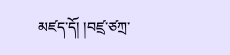མཛད་དོ། །བཛྲ་ཙཀྲ་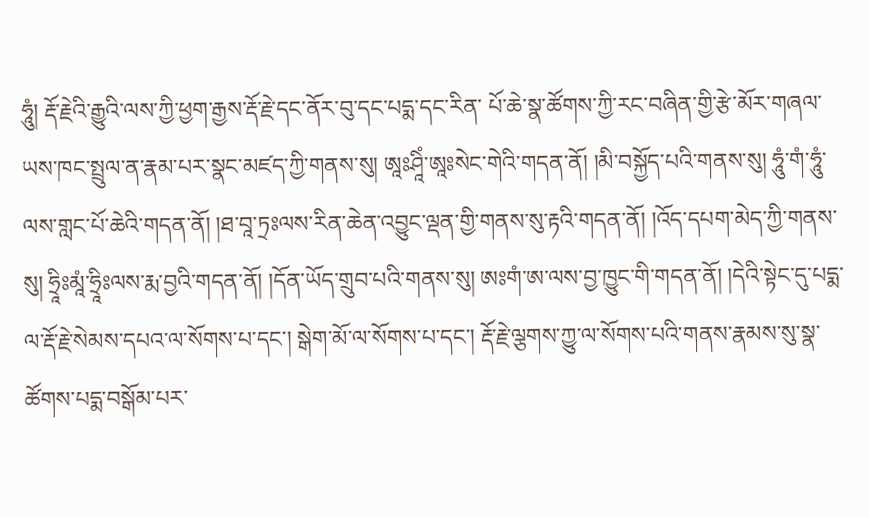ཧཱུཾ། རྡོ་རྗེའི་རྒྱུའི་ལས་ཀྱི་ཕྱག་རྒྱས་རྡོ་རྗེ་དང་ནོར་བུ་དང་པདྨ་དང་རིན་ པོ་ཆེ་སྣ་ཚོགས་ཀྱི་རང་བཞིན་གྱི་རྩེ་མོར་གཞལ་ཡས་ཁང་སྤྲུལ་ན་རྣམ་པར་སྣང་མཛད་ཀྱི་གནས་སུ། ཨཱཿཤཱིཾ་ཨཱཿསེང་གེའི་གདན་ནོ། །མི་བསྐྱོད་པའི་གནས་སུ། ཧཱུཾ་གཾ་ཧཱུཾ་ལས་གླང་པོ་ཆེའི་གདན་ནོ། །ཐ་བཱ་ཏྲཿལས་རིན་ཆེན་འབྱུང་ལྡན་གྱི་གནས་སུ་རྟའི་གདན་ནོ། །འོད་དཔག་མེད་ཀྱི་གནས་ སུ། ཧྲཱིཿམཱཾ་ཧྲཱིཿལས་རྨ་བྱའི་གདན་ནོ། །དོན་ཡོད་གྲུབ་པའི་གནས་སུ། ཨཿགཾ་ཨ་ལས་བྱ་ཁྱུང་གི་གདན་ནོ། །དེའི་སྟེང་དུ་པདྨ་ལ་རྡོ་རྗེ་སེམས་དཔའ་ལ་སོགས་པ་དང་། སྒེག་མོ་ལ་སོགས་པ་དང་། རྡོ་རྗེ་ལྕགས་ཀྱུ་ལ་སོགས་པའི་གནས་རྣམས་སུ་སྣ་ཚོགས་པདྨ་བསྒོམ་པར་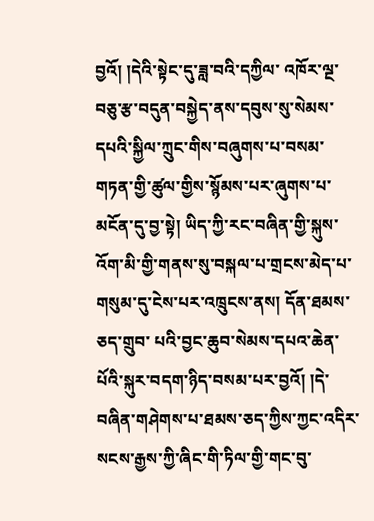བྱའོ། །དེའི་སྟེང་དུ་ཟླ་བའི་དཀྱིལ་ འཁོར་ལྔ་བཅུ་རྩ་བདུན་བསྐྱེད་ནས་དབུས་སུ་སེམས་དཔའི་སྐྱིལ་ཀྲུང་གིས་བཞུགས་པ་བསམ་གཏན་གྱི་ཚུལ་གྱིས་སྙོམས་པར་ཞུགས་པ་མངོན་དུ་བྱ་སྟེ། ཡིད་ཀྱི་རང་བཞིན་གྱི་སྐུས་འོག་མི་གྱི་གནས་སུ་བསྐལ་པ་གྲངས་མེད་པ་གསུམ་དུ་ངེས་པར་འཁྲུངས་ནས། དོན་ཐམས་ཅད་གྲུབ་ པའི་བྱང་ཆུབ་སེམས་དཔའ་ཆེན་པོའི་སྐུར་བདག་ཉིད་བསམ་པར་བྱའོ། །དེ་བཞིན་གཤེགས་པ་ཐམས་ཅད་ཀྱིས་ཀྱང་འདིར་སངས་རྒྱས་ཀྱི་ཞིང་གི་ཏིལ་གྱི་གང་བུ་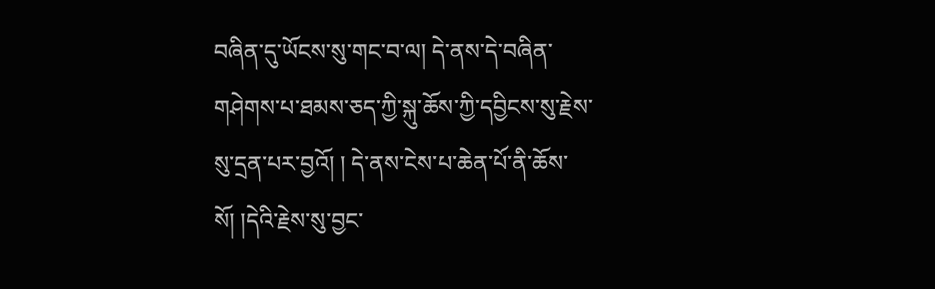བཞིན་དུ་ཡོངས་སུ་གང་བ་ལ། དེ་ནས་དེ་བཞིན་གཤེགས་པ་ཐམས་ཅད་ཀྱི་སྐུ་ཆོས་ཀྱི་དབྱིངས་སུ་རྗེས་སུ་དྲན་པར་བྱའོ། ། དེ་ནས་ངེས་པ་ཆེན་པོ་ནི་ཆོས་སོ། །དེའི་རྗེས་སུ་བྱང་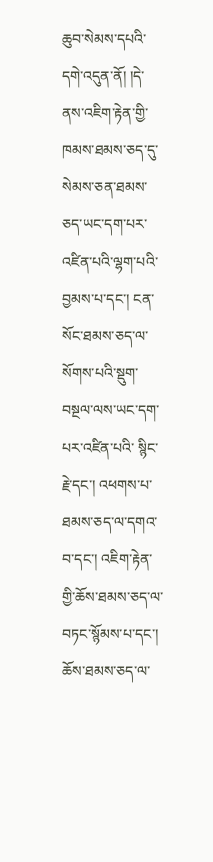ཆུབ་སེམས་དཔའི་དགེ་འདུན་ནོ། །དེ་ནས་འཇིག་རྟེན་གྱི་ཁམས་ཐམས་ཅད་དུ་སེམས་ཅན་ཐམས་ཅད་ཡང་དག་པར་འཛིན་པའི་ལྷག་པའི་བྱམས་པ་དང་། ངན་སོང་ཐམས་ཅད་ལ་སོགས་པའི་སྡུག་བསྔལ་ལས་ཡང་དག་པར་འཛིན་པའི་ སྙིང་རྗེ་དང་། འཕགས་པ་ཐམས་ཅད་ལ་དགའ་བ་དང་། འཇིག་རྟེན་གྱི་ཆོས་ཐམས་ཅད་ལ་བཏང་སྙོམས་པ་དང་། ཆོས་ཐམས་ཅད་ལ་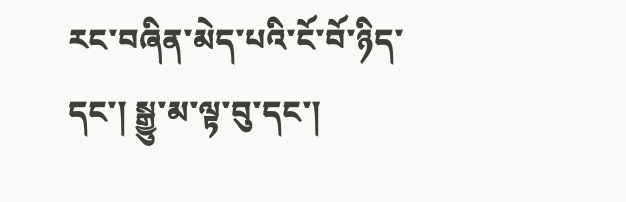རང་བཞིན་མེད་པའི་ངོ་བོ་ཉིད་དང་། སྒྱུ་མ་ལྟ་བུ་དང་།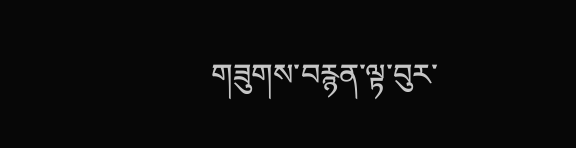གཟུགས་བརྙན་ལྟ་བུར་